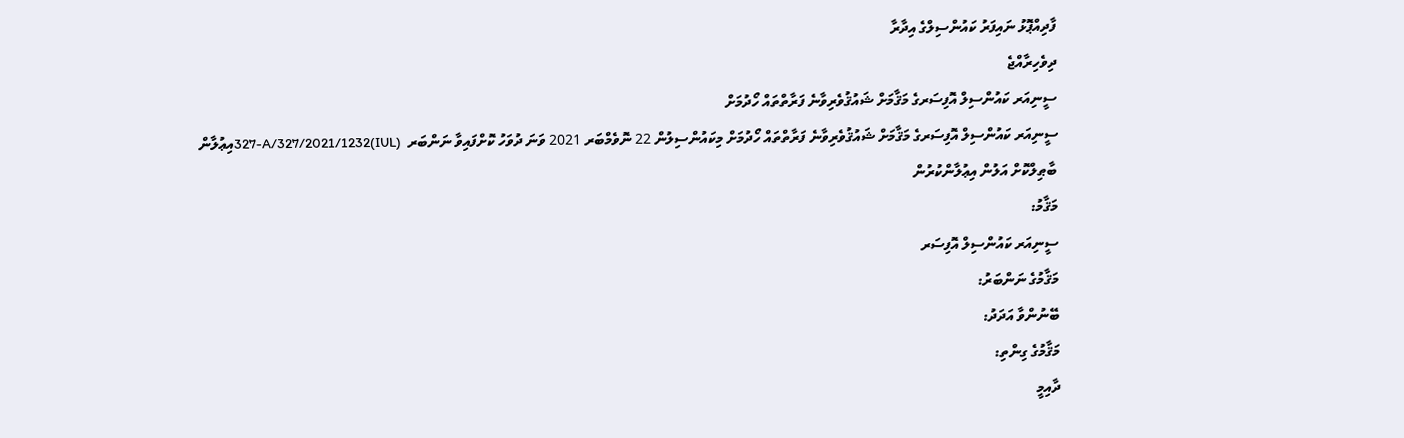ފާދިއްޕޮޅު ނައިފަރު ކައުންސިލްގެ އިދާރާ
ދިވެހިރާއްޖެ
ސީނިއަރ ކައުންސިލް އޮފިސަރގެ މަޤާމަށް ޝައުޤުވެރިވާނެ ފަރާތްތައް ހޯދުމަށް
ސީނިއަރ ކައުންސިލް އޮފިސަރގެ މަޤާމަށް ޝައުޤުވެރިވާނެ ފަރާތްތައް ހޯދުމަށް މިކައުންސިލުން 22 ނޮވެމްބަރ 2021 ވަނަ ދުވަހު ކޮށްފައިވާ ނަންބަރ  (IUL)327-A/327/2021/1232އިޢުލާން ބާޠިލްކޮށް އަލުން އިޢުލާންކުރުން
މަޤާމު:
ސީނިއަރ ކައުންސިލް އޮފިސަރ
މަޤާމުގެ ނަންބަރު:
ބޭނުންވާ އަދަދު:
މަޤާމުގެ ގިންތި:
ދާއިމީ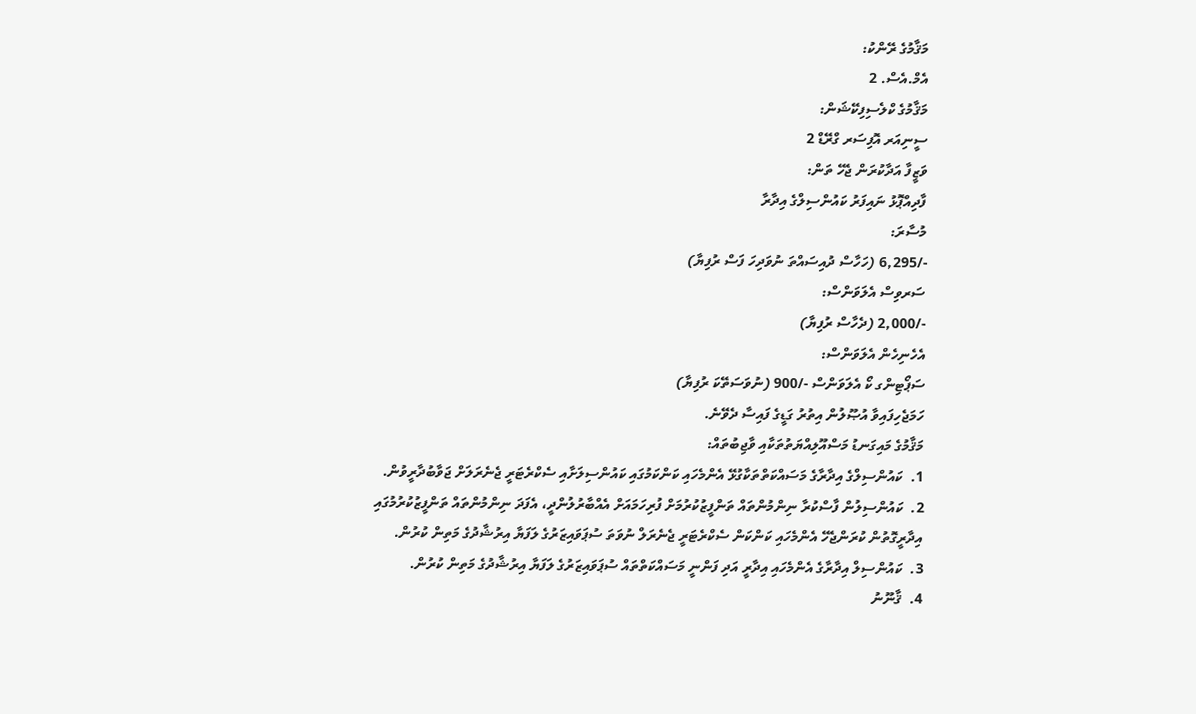މަޤާމުގެ ރޭންކު:
އެމް.އެސް. 2
މަޤާމުގެ ކްލެސިފިކޭޝަން:
ސީނިއަރ އޮފިސަރ ގްރޭޑް 2
ވަޒީފާ އަދާކުރަން ޖެހޭ ތަން:
ފާދިއްޕޮޅު ނައިފަރު ކައުންސިލްގެ އިދާރާ
މުސާރަ:
-/6,295 (ހަހާސް ދުއިސައްތަ ނުވަދިހަ ފަސް ރުފިޔާ)
ސަރވިސް އެލަވަންސް:
-/2,000 (ދެހާސް ރުފިޔާ)
އެހެނިހެން އެލަވަންސް:
ސަޕޯޓިންގ ކޯ އެލަވަންސް -/900 (ނުވަސަތޭކަ ރުފިޔާ)
ހަމަޖެހިފައިވާ އުޞޫލުން އިތުރު ގަޑީގެ ފައިސާ ދެވޭނެ.
މަޤާމުގެ މައިގަނޑު މަސްއޫލިއްޔަތުތަކާއި ވާޖިބުތައް:
1.  ކައުންސިލްގެ އިދާރާގެ މަސައްކަތްތަކާގުޅޭ އެންމެހައި ކަންކަމުގައި ކައުންސިލަށާއި ސެކްރެޓަރީ ޖެނެރަލަށް ޖަވާބުދާރީވުން.
2.  ކައުންސިލުން ފާސްކުރާ ނިންމުންތައް ތަންފީޒުކުރުމަށް ފުރިހަމައަށް އެއްބާރުލުންދީ، އެފަދަ ނިންމުންތައް ތަންފީޒުކުރުމުގައި އިދާރީގޮތުން ކުރަންޖެހޭ އެންމެހައި ކަންކަން ސެކްރެޓަރީ ޖެނެރަލް ނުވަތަ ސުޕަވައިޒަރުގެ ލަފަޔާ އިރުޝާދުގެ މަތިން ކުރުން.
3.  ކައުންސިލް އިދާރާގެ އެންމެހައި އިދާރީ އަދި ފަންނީ މަސައްކަތްތައް ސުޕަވައިޒަރުގެ ލަފަޔާ އިރުޝާދުގެ މަތިން ކުރުން.
4.  ޤާނޫނު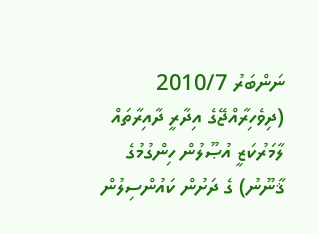ނަންބަރު 2010/7 (ދިވެހިރާއްޖޭގެ އިދާރީ ދާއިރާތައް ލާމަރުކަޒީ އުޞޫލުން ހިންގުމުގެ ޤާނޫނު) ގެ ދަށުން ކައުންސިލުން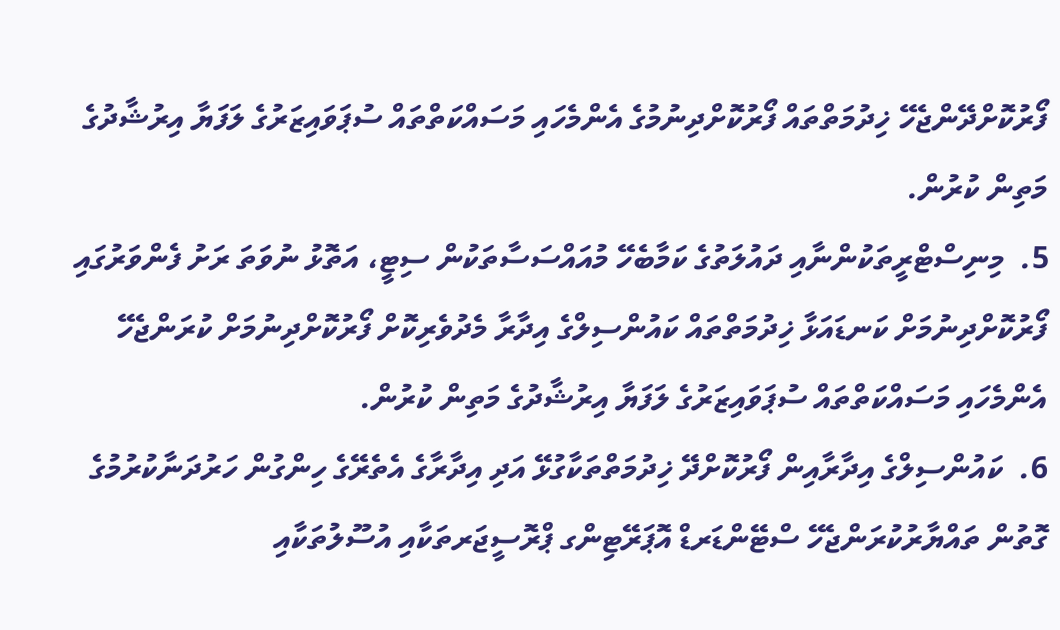ފޯރުކޮށްދޭންޖެހޭ ޚިދުމަތްތައް ފޯރުކޮށްދިނުމުގެ އެންމެހައި މަސައްކަތްތައް ސުޕަވައިޒަރުގެ ލަފަޔާ އިރުޝާދުގެ މަތިން ކުރުން.
5.  މިނިސްޓްރީތަކުންނާއި ދައުލަތުގެ ކަމާބެހޭ މުއައްސަސާތަކުން ސިޓީ، އަތޮޅު ނުވަތަ ރަށު ފެންވަރުގައި ފޯރުކޮށްދިނުމަށް ކަނޑައަޅާ ޚިދުމަތްތައް ކައުންސިލްގެ އިދާރާ މެދުވެރިކޮށް ފޯރުކޮށްދިނުމަށް ކުރަންޖެހޭ އެންމެހައި މަސައްކަތްތައް ސުޕަވައިޒަރުގެ ލަފަޔާ އިރުޝާދުގެ މަތިން ކުރުން.
6.  ކައުންސިލްގެ އިދާރާއިން ފޯރުކޮށްދޭ ޚިދުމަތްތަކާގުޅޭ އަދި އިދާރާގެ އެތެރޭގެ ހިންގުން ހަރުދަނާކުރުމުގެ ގޮތުން ތައްޔާރުކުރަންޖެހޭ ސްޓޭންޑަރޑް އޮޕަރޭޓިންގ ޕްރޮސީޖަރތަކާއި އުސޫލުތަކާއި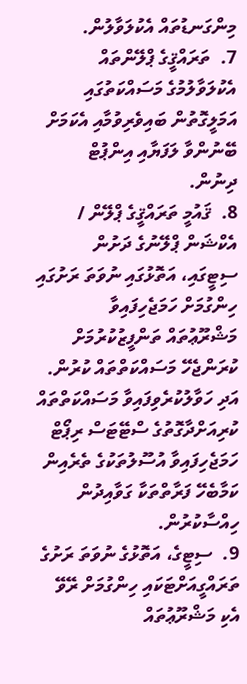މިންގަނޑުތައް އެކުލަވާލުން.
7.  ތަރައްޤީގެ ޕްލޭންތައް އެކުލަވާލުމުގެ މަސައްކަތުގައި އަމަލީގޮތުން ބައިވެރިވުމާއި އެކަމަށް ބޭނުންވާ ލަފަޔާއި އިންޕުޓް ދިނުން.
8.  ޤައުމީ ތަރައްޤީގެ ޕްލޭން / އެކްޝަން ޕްލޭނުގެ ދަށުން ސިޓީގައި، އަތޮޅުގައި ނުވަތަ ރަށުގައި ހިންގުމަށް ހަމަޖެހިފައިވާ މަޝްރޫޢުތައް ތަންފީޒުކުރުމަށް ކުރަންޖެހޭ މަސައްކަތްތައް ކުރުން. އަދި ހަވާލުކުރެވިފައިވާ މަސައްކަތްތައް ކުރިއަށްދާގޮތުގެ ސްޓޭޓަސް ރިޕޯޓް ހަމަޖެހިފައިވާ އުސޫލުތަކުގެ ތެރެއިން ކަމާބެހޭ ފަރާތްތަކާ ގަވާއިދުން ހިއްސާކުރުން.
9.  ސިޓީގެ، އަތޮޅުގެ ނުވަތަ ރަށުގެ ތަރައްގީއަށްޓަކައި ހިންގުމަށް ރޭވޭ އެކި މަޝްރޫޢުތައް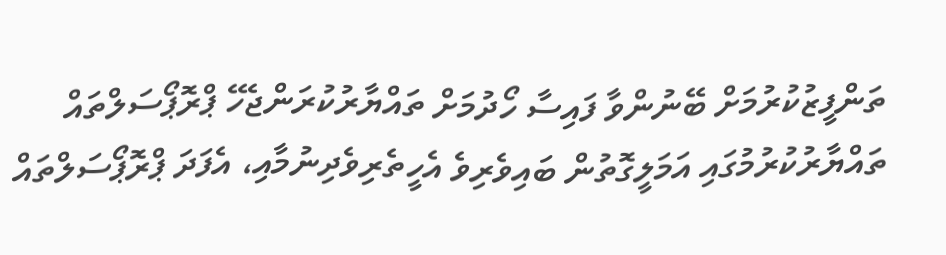ތަންފީޒުކުރުމަށް ބޭނުންވާ ފައިސާ ހޯދުމަށް ތައްޔާރުކުރަންޖެހޭ ޕްރޮޕޯސަލްތައް ތައްޔާރުކުރުމުގައި އަމަލީގޮތުން ބައިވެރިވެ އެހީތެރިވެދިނުމާއި، އެފަދަ ޕްރޮޕޯސަލްތައް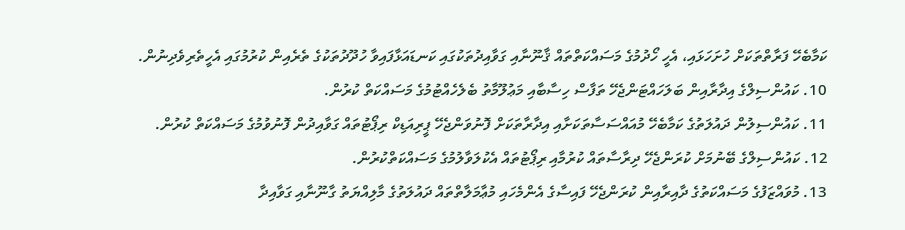ކަމާބެހޭ ފަރާތްތަކަށް ހުށަހަޅައި، އެހީ ހޯދުމުގެ މަސައްކަތްތައް ޤާނޫނާއި ގަވާއިދުތަކުގައި ކަނޑައަޅާފައިވާ ހުދޫދުތަކުގެ ތެރެއިން ކުރުމުގައި އެހީތެރިވެދިނުން.
10. ކައުންސިލްގެ އިދާރާއިން ބަލަހައްޓަންޖެހޭ ތަފާސް ހިސާބާއި މަޢުލޫމާތު ބެލެހެއްޓުމުގެ މަސައްކަތް ކުރުން.
11. ކައުންސިލުން ދައުލަތުގެ ކަމާބެހޭ މުއައްސަސާތަކަށާއި އިދާރާތަކަށް ފޮނުވަންޖެހޭ ޕީރިއަޑިކް ރިޕޯޓުތައް ގަވާއިދުން ފޮނުވުމުގެ މަސައްކަތް ކުރުން.
12. ކައުންސިލްގެ ބޭނުމަށް ކުރަންޖެހޭ ދިރާސާތައް ކުރުމާއި ރިޕޯޓުތައް އެކުލަވާލުމުގެ މަސައްކަތްކުރުން.
13. މުވައްޒަފުގެ މަސައްކަތުގެ ދާއިރާއިން ކުރަންޖެހޭ ފައިސާގެ އެންމެހައި މުޢާމަލާތްތައް ދައުލަތުގެ މާލިއްޔަތު ގާނޫނާއި ގަވާއިދާ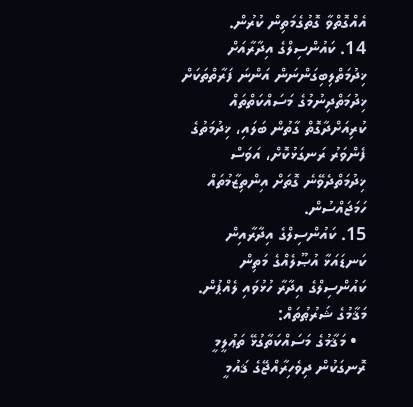އެއްގޮތްވާ ގޮތުގެމަތިން ކުރުން.
14. ކައުންސިލްގެ އިދާރާއަށް ޚިދުމަތްލިބިގަންނަން އަންނަ ފަރާތްތަކަށް ޚިދުމަތްދިނުމުގެ މަސައްކަތްތައް ކުރިއަށްދާގޮތް ގާތުން ބަލައި، ޚިދުމަތުގެ ފެންވަރު ރަނގަޅުކޮށް، އަވަސް ޚިދުމަތްދެވޭނެ ގޮތަށް އިންތިޒާމުތައް ހަމަޖައްސުން.
15. ކައުންސިލްގެ އިދާރާއިން ކަނޑައަޅާ އުޞޫލެއްގެ މަތިން ކައުންސިލްގެ އިދާރާ ހުޅުވައި ލެއްޕުން.
މަޤާމުގެ ޝަރުޠުތައް:
  • މަޤާމުގެ މަސައްކަތާގުޅޭ ތަޢުލީމީ ރޮނގަކުން ދިވެހިރާއްޖޭގެ ޤައުމީ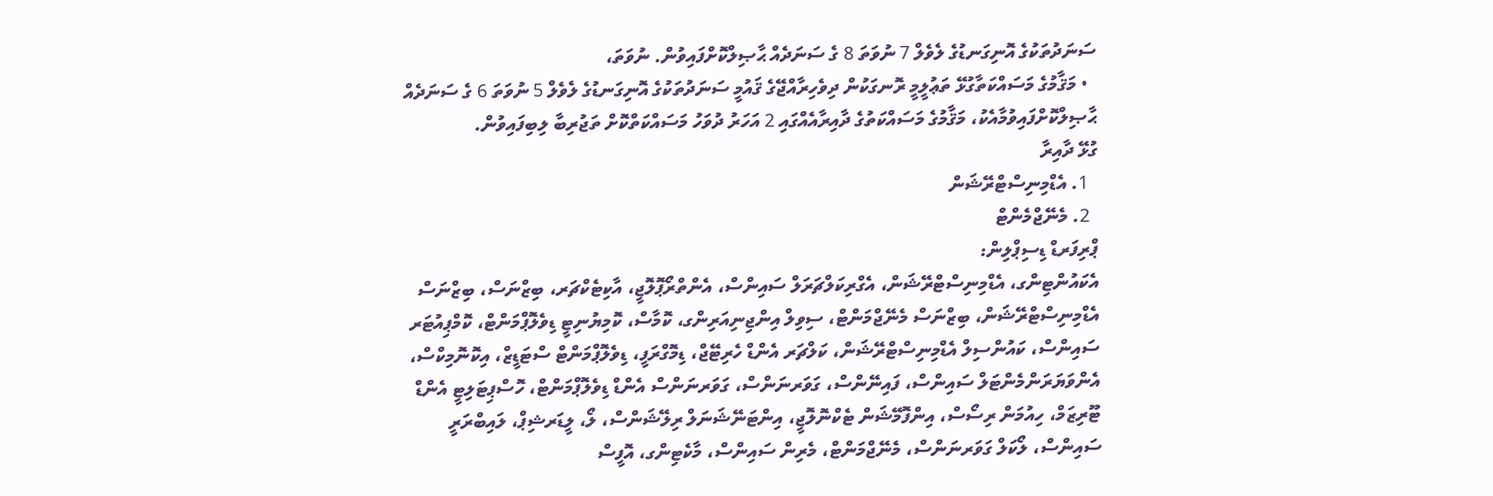ސަނަދުތަކުގެ އޮނިގަނޑުގެ ލެވެލް 7 ނުވަތަ 8 ގެ ސަނަދެއް ޙާޞިލްކޮށްފައިވުން. ނުވަތަ،
  • މަޤާމުގެ މަސައްކަތާގުޅޭ ތަޢުލީމީ ރޮނގަކުން ދިވެހިރާއްޖޭގެ ޤައުމީ ސަނަދުތަކުގެ އޮނިގަނޑުގެ ލެވެލް 5 ނުވަތަ 6 ގެ ސަނަދެއް ޙާޞިލްކޮށްފައިވުމާއެކު، މަޤާމުގެ މަސައްކަތުގެ ދާއިރާއެއްގައި 2 އަހަރު ދުވަހު މަސައްކަތްކޮށް ތަޖުރިބާ ލިބިފައިވުން.
ގުޅޭ ދާއިރާ
  1. އެޑްމިނިސްޓްރޭޝަން
  2. މެނޭޖްމެންޓް
ޕްރިފަރޑް ޑިސިޕްލިން:
އެކައުންޓިންގ، އެޑްމިނިސްޓްރޭޝަން، އެގްރިކަލްޗަރަލް ސައިންސް، އެންތްރޯޕޮލޮޖީ، އާކިޓެކްޗަރ، ބިޒްނަސް، ބިޒްނަސް އެޑްމިނިސްޓްރޭޝަން، ބިޒްނަސް މެނޭޖްމަންޓް، ސިވިލް އިންޖިނިއަރިންގ، ކޮމާސް، ކޮމިޔުނިޓީ ޑިވެލޮޕްމަންޓް، ކޮމްޕިއުޓަރ ސައިންސް، ކައުންސިލް އެޑްމިނިސްޓްރޭޝަން، ކަލްޗަރ އެންޑް ހެރިޓޭޖް، ޑިމޮގްރަފީ، ޑިވެލޮޕްމަންޓް ސްޓަޑީޒް، އިކޮނޮމިކްސް، އެންވަޔަރަންމެންޓަލް ސައިންސް، ފައިނޭންސް، ގަވަރނަންސް، ގަވަރނަންސް އެންޑް ޑިވެލޮޕްމަންޓް، ހޮސްޕިޓަލިޓީ އެންޑް ޓޫރިޒަމް، ހިއުމަން ރިސޯސް، އިންފޮމޭޝަން ޓެކްނޮލޮޖީ، އިންޓަނޭޝަނަލް ރިލޭޝަންސް، ލޯ، ލީޑަރޝިޕް، ލައިބްރަރީ ސައިންސް، ލޯކަލް ގަވަރނަންސް، މެނޭޖްމަންޓް، މެރިން ސައިންސް، މާކެޓިންގ، އޮފީސް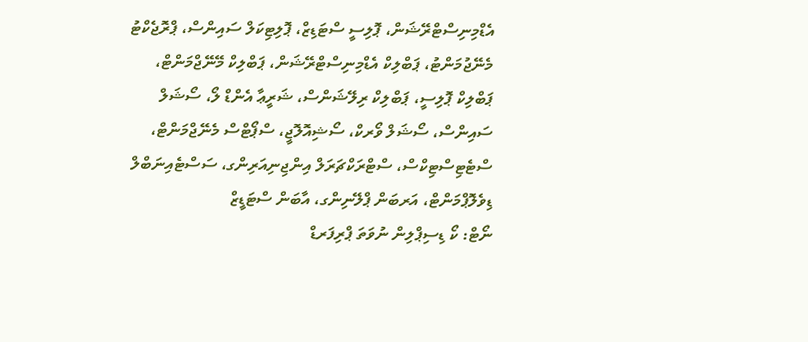އެޑްމިނިސްޓްރޭޝަން، ޕޮލިސީ ސްޓަޑިޒް، ޕޮލިޓިކަލް ސައިންސް، ޕްރޮޖެކްޓު މެނޭޖުމަންޓު، ޕަބްލިކް އެޑްމިނިސްޓްރޭޝަން، ޕަބްލިކް މޭނޭޖްމަންޓް، ޕަބްލިކް ޕޮލިސީ، ޕަބްލިކް ރިލޭޝަންސް، ޝަރީޢާ އެންޑް ލޯ، ސޯޝަލް ސައިންސް، ސޯޝަލް ވޯރކް، ސޯޝިއޮލޮޖީ، ސްޕޯޓްސް މެނޭޖްމަންޓް، ސްޓެޓިސްޓިކްސް، ސްޓްރަކްޗަރަލް އިންޖިނިއަރިންގ، ސަސްޓެއިނަބްލް ޑިވެލޮޕްމަންޓް، އަރބަން ޕްލޭނިންގ، އާބަން ސްޓަޑީޒް
ނޯޓް: ކޯ ޑިސިޕްލިން ނުވަތަ ޕްރިފަރޑް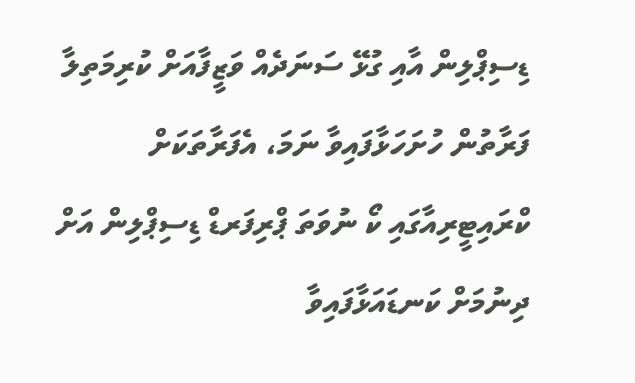ޑިސިޕްލިން އާއި ގުޅޭ ސަނަދެއް ވަޒީފާއަށް ކުރިމަތިލާ ފަރާތުން ހުށަހަޅާފައިވާ ނަމަ، އެފަރާތަކަށް ކްރައިޓީރިއާގައި ކޯ ނުވަތަ ޕްރިފަރޑް ޑިސިޕްލިން އަށް ދިނުމަށް ކަނޑައަޅާފައިވާ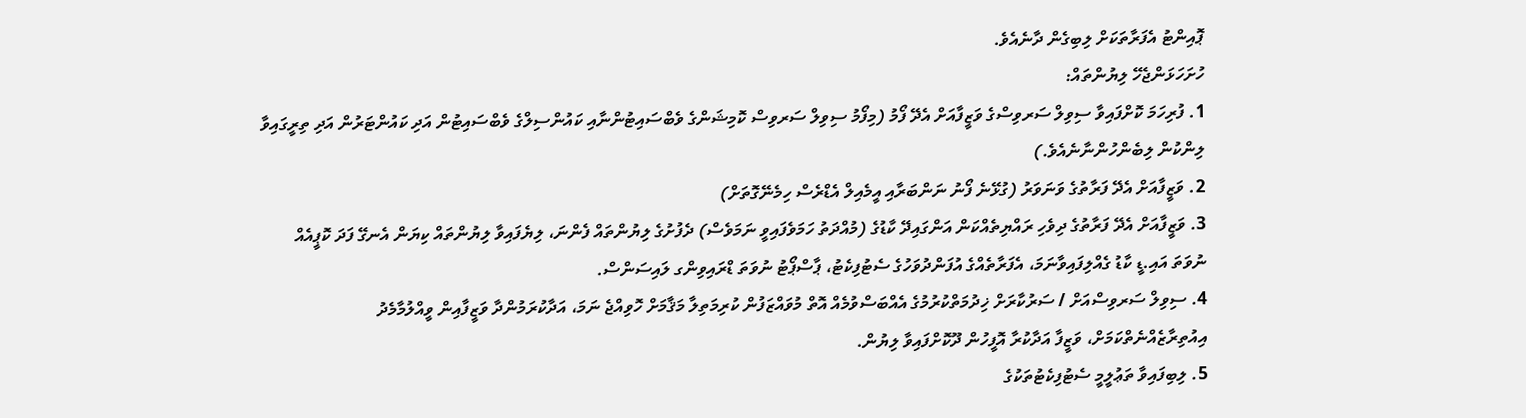ޕޮއިންޓު އެފަރާތަކަށް ލިބިގެން ދާނެއެވެ.
ހުށަހަޅަންޖެހޭ ލިޔުންތައް:
1. ފުރިހަމަ ކޮށްފައިވާ ސިވިލް ސަރވިސްގެ ވަޒީފާއަށް އެދޭ ފޯމު (މިފޯމު ސިވިލް ސަރވިސް ކޮމިޝަންގެ ވެބްސައިޓުންނާއި ކައުންސިލްގެ ވެބްސައިޓުން އަދި ކައުންޓަރުން އަދި ތިރީގައިވާ ލިންކުން ލިބެންހުންނާނެއެވެ.)
2. ވަޒީފާއަށް އެދޭ ފަރާތުގެ ވަނަވަރު (ގުޅޭނެ ފޯނު ނަންބަރާއި އީމެއިލް އެޑްރެސް ހިމެނޭގޮތަށް)
3. ވަޒީފާއަށް އެދޭ ފަރާތުގެ ދިވެހި ރައްޔިތެއްކަން އަންގައިދޭ ކާޑުގެ (މުއްދަތު ހަމަވެފައިވީ ނަމަވެސް) ދެފުށުގެ ލިޔުންތައް ފެންނަ، ލިޔެފައިވާ ލިޔުންތައް ކިޔަން އެނގޭ ފަދަ ކޮޕީއެއް ނުވަތަ އައި.ޑީ ކާޑު ގެއްލިފައިވާނަމަ، އެފަރާތެއްގެ އުފަންދުވަހުގެ ސެޓުފިކެޓު، ޕާސްޕޯޓު ނުވަތަ ޑްރައިވިންގ ލައިސަންސް.
4. ސިވިލް ސަރވިސްއަށް / ސަރުކާރަށް ޚިދުމަތްކުރުމުގެ އެއްބަސްވުމެއް އޮތް މުވައްޒަފުން ކުރިމަތިލާ މަޤާމަށް ހޮވިއްޖެ ނަމަ، އަދާކުރަމުންދާ ވަޒީފާއިން ވީއްލުމާމެދު އިއުތިރާޒެއްނެތްކަމަށް، ވަޒީފާ އަދާކުރާ އޮފީހުން ދޫކޮށްފައިވާ ލިޔުން.
5. ލިބިފައިވާ ތަޢުލީމީ ސެޓުފިކެޓުތަކުގެ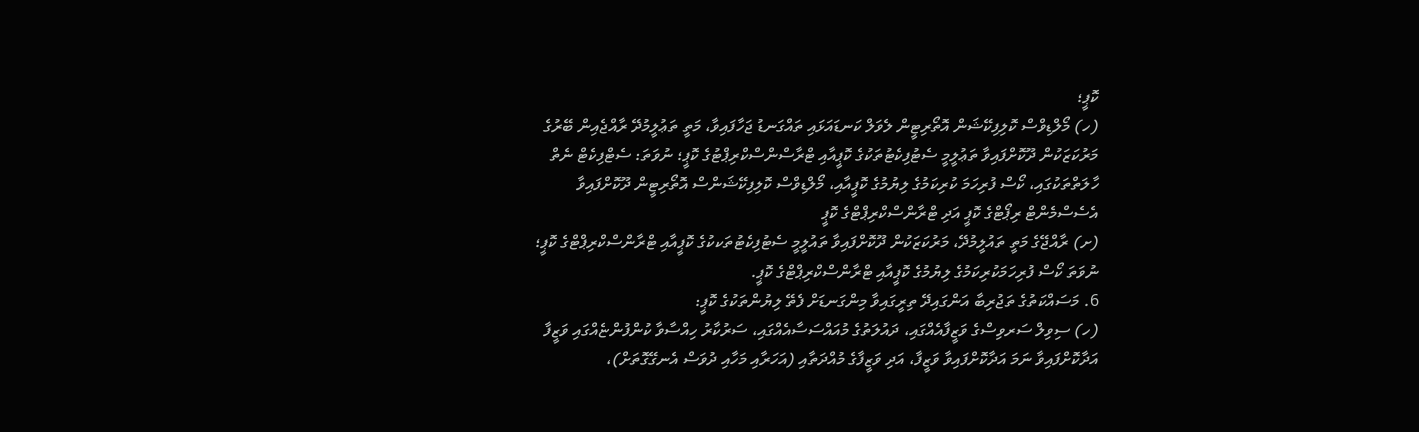ކޮޕީ؛
(ހ) މޯލްޑިވްސް ކޮލިފިކޭޝަން އޮތޯރިޓީން ލެވަލް ކަނޑައަޅައި ތައްގަނޑު ޖަހާފައިވާ، މަތީ ތަޢުލީމުދޭ ރާއްޖެއިން ބޭރުގެ މަރުކަޒަކުން ދޫކޮށްފައިވާ ތަޢުލީމީ ސެޓުފިކެޓުތަކުގެ ކޮޕީއާއި ޓްރާސްންސްކްރިޕްޓުގެ ކޮޕީ؛ ނުވަތަ: ސެޓްފިކެޓް ނެތް ހާލަތްތަކުގައި، ކޯސް ފުރިހަމަ ކުރިކަމުގެ ލިޔުމުގެ ކޮޕީއާއި، މޯލްޑިވްސް ކޮލިފިކޭޝަންސް އޮތޯރިޓީން ދޫކޮށްފައިވާ އެސެސްމެންޓް ރިޕޯޓްގެ ކޮޕީ އަދި ޓްރާންސްކްރިޕްޓްގެ ކޮޕީ
(ށ) ރާއްޖޭގެ މަތީ ތައުލީމުދޭ، މަރުކަޒަކުން ދޫކޮށްފައިވާ ތައުލީމީ ސެޓުފިކެޓުތަކކުގެ ކޮޕީއާއި ޓްރާންސްކްރިޕްޓްގެ ކޮޕީ؛ ނުވަތަ ކޯސް ފުރިހަމަކުރިކަމުގެ ލިޔުމުގެ ކޮޕީއާއި ޓްރާންސްކްރިޕްޓްގެ ކޮޕީ.
6. މަސައްކަތުގެ ތަޖުރިބާ އަންގައިދޭ ތިރީގައިވާ މިންގަނޑަށް ފެތޭ ލިޔުންތަކުގެ ކޮޕީ:
(ހ) ސިވިލް ސަރވިސްގެ ވަޒީފާއެއްގައި، ދައުލަތުގެ މުއައްސަސާއެއްގައި، ސަރުކާރު ހިއްސާވާ ކުންފުންޏެއްގައި ވަޒީފާ އަދާކޮށްފައިވާ ނަމަ އަދާކޮށްފައިވާ ވަޒީފާ، އަދި ވަޒީފާގެ މުއްދަތާއި (އަހަރާއި މަހާއި ދުވަސް އެނގޭގޮތަށް)،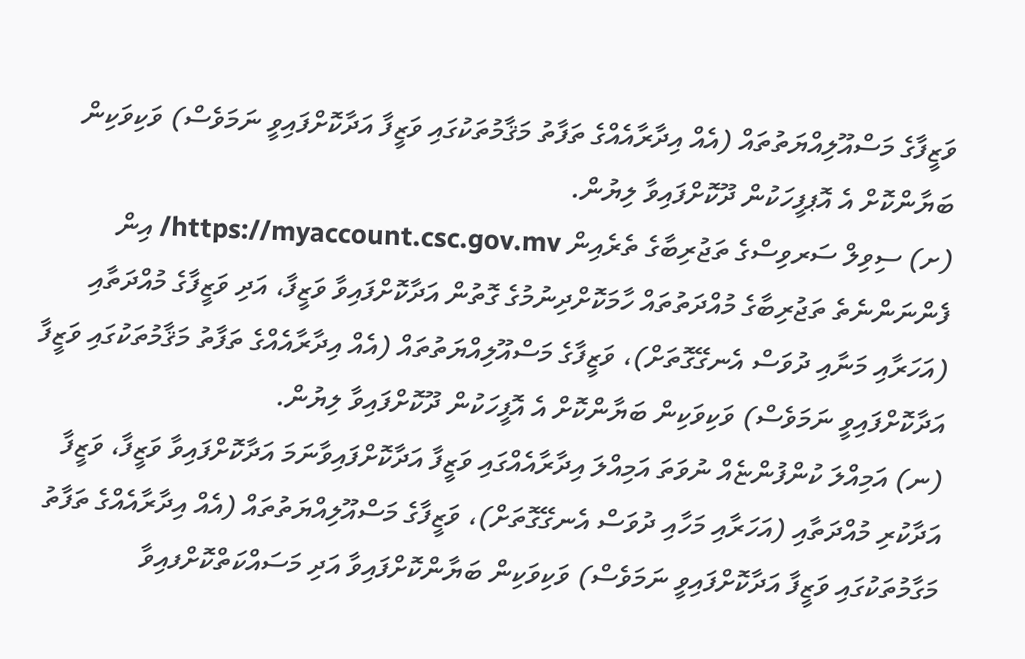ވަޒީފާގެ މަސްއޫލިއްޔަތުތައް (އެއް އިދާރާއެއްގެ ތަފާތު މަޤާމުތަކުގައި ވަޒީފާ އަދާކޮށްފައިވީ ނަމަވެސް) ވަކިވަކިން ބަޔާންކޮށް އެ އޮޕފީހަކުން ދޫކޮށްފައިވާ ލިޔުން.
(ށ) ސިވިލް ސަރވިސްގެ ތަޖުރިބާގެ ތެރެއިން https://myaccount.csc.gov.mv/ އިން ފެންނަންނެތެ ތަޖުރިބާގެ މުއްދަތުތައް ހާމަކޮށްދިނުމުގެ ގޮތުން އަދާކޮށްފައިވާ ވަޒީފާ، އަދި ވަޒީފާގެ މުއްދަތާއި (އަހަރާއި މަނާއި ދުވަސް އެނގޭގޮތަށް)، ވަޒީފާގެ މަސްއޫލިއްޔަތުތައް (އެއް އިދާރާއެއްގެ ތަފާތު މަޤާމުތަކުގައި ވަޒީފާ އަދާކޮށްފައިވީ ނަމަވެސް) ވަކިވަކިން ބަޔާންކޮށް އެ އޮފީހަކުން ދޫކޮށްފައިވާ ލިޔުން.
(ނ) އަމިއްލަ ކުންފުންޏެއް ނުވަތަ އަމިއްލަ އިދާރާއެއްގައި ވަޒީފާ އަދާކޮށްފައިވާނަމަ އަދާކޮށްފައިވާ ވަޒީފާ، ވަޒީފާ އަދާކުރި މުއްދަތާއި (އަހަރާއި މަހާއި ދުވަސް އެނގޭގޮތަށް)، ވަޒީފާގެ މަސްއޫލިއްޔަތުތައް (އެއް އިދާރާއެއްގެ ތަފާތު މަގާމުތަކުގައި ވަޒީފާ އަދާކޮށްފައިވީ ނަމަވެސް) ވަކިވަކިން ބަޔާންކޮށްފައިވާ އަދި މަސައްކަތްކޮށްފއިވާ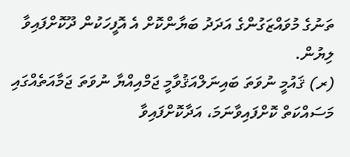ތަނުގެ މުވައްޒަގުންގެ އަދަދު ބަޔާންކޮށް އެ އޮފީހަކުން ދޫކޮށްފައިވާ ލިޔުން.
(ރ) ޤައުމީ ނުވަތަ ބައިނަލްއަޤުވާމީ ޖަމްއިއްޔާ ނުވަތަ ޖަމާއަތެއްގައި މަސައްކަތް ކޮށްފައިވާނަމަ، އަދާކޮށްފައިވާ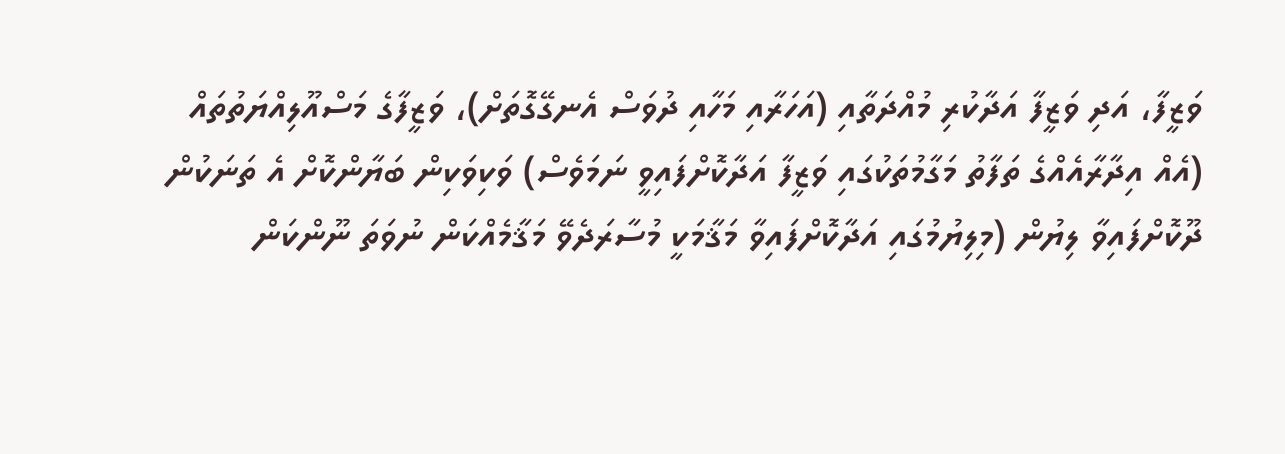ވަޒީފާ، އަދި ވަޒީފާ އަދާކުރި މުއްދަތާއި (އަހަރާއި މަހާއި ދުވަސް އެނގޭގޮތަށް)، ވަޒީފާގެ މަސްއޫލިއްޔަތުތައް (އެއް އިދާރާއެއްގެ ތަފާތު މަގާމުތަކުގައި ވަޒީފާ އަދާކޮށްފައިވީ ނަމަވެސް) ވަކިވަކިން ބަޔާންކޮށް އެ ތަނަކުން ދޫކޮށްފައިވާ ލިޔުން (މިލިޔުމުގައި އަދާކޮށްފައިވާ މަޤާމަކީ މުސާރަދެވޭ މަޤާމެއްކަން ނުވަތަ ނޫންކަން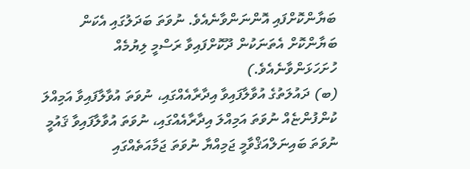ބަޔާންކޮށްފައި އޮންނަންވާނެއެވެ. ނުވަތަ ބަދަލުގައި އެކަން ބަޔާންކޮށް އެތަނަކުން ދޫކޮށްފައިވާ ރަސްމީ ލިޔުމެއް ހުށަހަޅަންވާނެއެވެ.)
(ބ) ދައުލަތުގެ އުވާލާފައިވާ އިދާރާއެއްގައި، ނުވަތަ އުވާލާފައިވާ އަމިއްލަ ކުންފުންޏެއް ނުވަތަ އަމިއްލަ އިދާރާއެއްގައި، ނުވަތަ އުވާލާފައިވާ ޤައުމީ ނުވަތަ ބައިނަލްއަޤްވާމީ ޖަމިއްޔާ ނުވަތަ ޖަމާއަތެއްގައި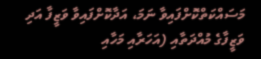މަސައްކަތްކޮށްފައިވާ ނަމަ، އަދާކޮށްފައިވާ ވަޒީފާ އަދި ވަޒީފާގެ މުއްދަތާއި (އަހަރާއި މަހާއި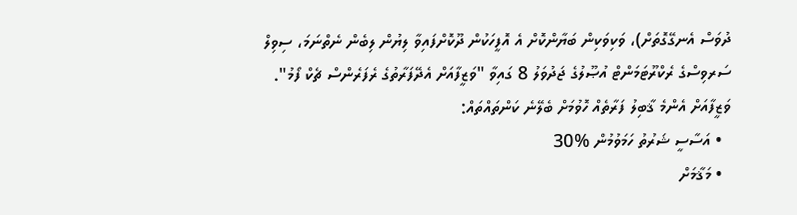ދުވަސް އެނގޭގޮތަށް)، ވަކިވަކިން ބަޔާންކޮށް އެ އޮފީހަކުން ދޫކޮށްފައިވާ ލިޔުން ލިބެން ނެތްނަމަ، ސިވިލް ސަރވިސްގެ ރެކްރޫޓަމަންޓް އުޞޫލުގެ ޖަދުވަލު 8 ގައިވާ "ވަޒީފާއަށް އެދޭފަރާތުގެ ރެފަރެންސް ޗެކް ފޯމު".
ވަޒީފާއަށް އެންމެ ޤާބިލު ފަރާތެއް ހޮވުމަށް ބެލޭނެ ކަންތައްތައް:
  • އަސާސީ ޝަރުތު ހަމަވުމުން %30
  • މަޤާމަށް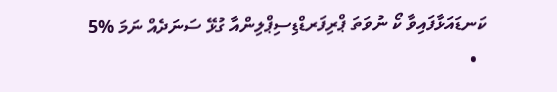ކަނޑައަޅާފައިވާ ކޯ ނުވަތަ ޕްރިފަރޑްޑިސިޕްލިންއާ ގުޅޭ ސަނަދެއް ނަމަ %5
  •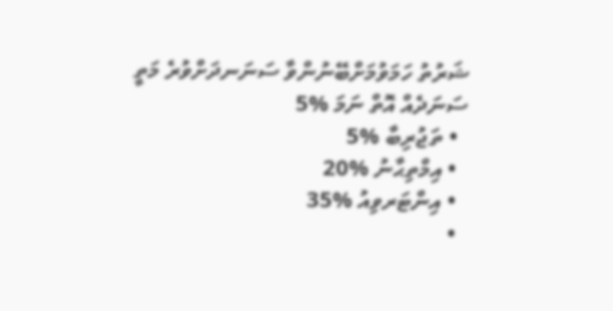ޝަރުތު ހަމަވުމަށްބޭނުންވާ ސަނަނދަށްވުރެ މަތީ ސަނަދެއް އޮތް ނަމަ %5
  • ތަޖުރިބާ %5
  • އިމްތިޙާނު %20
  • އިންޓަރވިއު %35
  •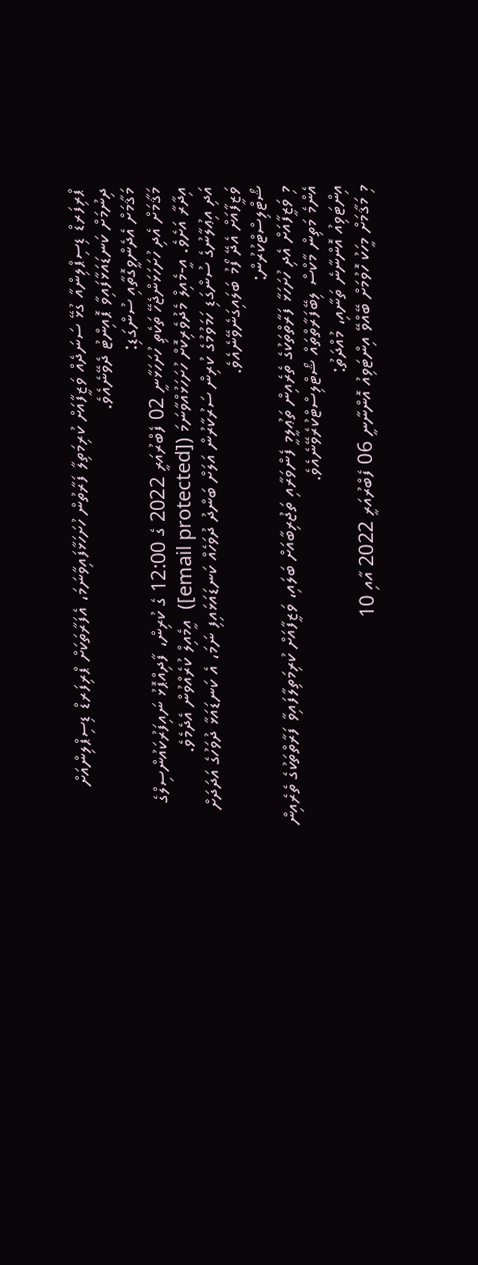ޕްރިފަރޑް ޑިސިޕްލިންއާ ގުޅޭ ސަނަދެއް ވަޒީފާއަށް ކުރިމަތިލާ ފަރާތުން ހުށަހަޅާފައިވާނަމަ، އެފަރާތަކަށް ޕްރިފަރޑް ޑިސިޕްލިންއަށް ދިނުމަށް ކަނޑައަޅާފައިވާ ޕޮއިންޓު ދެވޭނެއެވެ.
މަޤާމަށް އެދެންވީގޮތާއި ސުންގަޑި:
މަޤާމަށް އެދި ހުށަހަޅަންޖެހޭ ތަކެތި ހުށަހަޅާނީ 02 ފެބްރުއަރީ 2022 ގެ 12:00 ގެ ކުރިން، ފާދިއްޕޮޅު ނައިފަރުކައުންސިލްގެ އިދާރާ އަށެވެ. އީ-މެއިލް މެދުވެރިކޮށް ހުށަހަޅުއްވާނަމަ ([email protected])  އީމެއިލް ކުރެއްވުން އެދެމެވެ.
އަދި އިޢުލާނުގެ ސުންގަޑި ހަމަވުމުގެ ކުރިން ސަރުކާރުން އަލަށް ބަންދު ދުވަހެއް ކަނޑައަޅައިފި ނަމަ، އެ ކަނޑައަޅާ ދުވަހުގެ އަދަދަށް ވަޒީފާއަށް އެދޭ ފޯމު ބަލައިގަނެވޭނެއެވެ.
ޝޯޓްލިސްޓްކުރުން:
މި ވަޒީފާއަށް އެދި ހުށަހަޅާ ފަރާތްތަކުގެ ތެރެއިން ތަޢުލީމީ ފެންވަރާއި ތަޖުރިބާއަށް ބަލައި، ވަޒީފާއަށް ކުރިމަތިލާފައިވާ ފަރާތްތަކުގެ ތެރެއިން އެންމެ މަތިން މާކްސް ލިބޭފަރާތްތައް ޝޯޓްލިސްޓްކުރެވޭނެއެވެ.
އިންޓަވިއު އޮންނާނެ ތަނާއި، މުއްދަތު:
މި މަޤާމަށް މީހަކު ހޮވުމަށް ބޭއްވޭ އިންޓަވިއު އޮންނާނީ 06 ފެބްރުއަރީ 2022 އާއި 10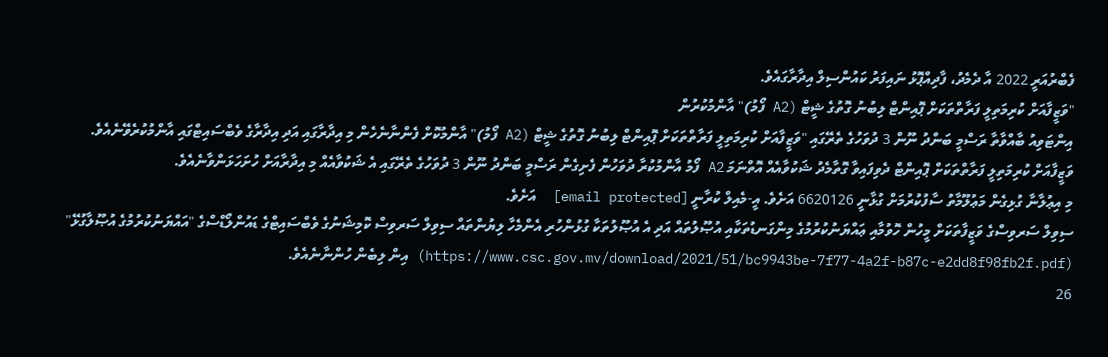ފެބްރުއަރީ 2022 އާ ދެމެދު، ފާދިއްޕޮޅު ނައިފަރު ކައުންސިލް އިދާރާގައެވެ.
"ވަޒީފާއަށް ކުރިމަތިލީ ފަރާތްތަކަށް ޕޮއިންޓް ލިބުނު ގޮތުގެ ޝީޓް (A2 ފޯމު)" އާންމުކުރުން
އިންޓަވިއު ބާއްވާތާ ރަސްމީ ބަންދު ނޫން 3 ދުވަހުގެ ތެރޭގައި "ވަޒީފާއަށް ކުރިމަތިލީ ފަރާތްތަކަށް ޕޮއިންޓް ލިބުނު ގޮތުގެ ޝީޓް (A2 ފޯމު)" އާންމުކޮށް ފެންނާނެހެން މި އިދާރާގައި އަދި އިދާރާގެ ވެބްސައިޓްގައި އާންމުކުރެވޭނެއެވެ. ވަޒީފާއަށް ކުރިމަތިލީ ފަރާތްތަކަށް ޕޮއިންޓް ދެވިފައިވާ ގޮތާމެދު ޝަކުވާއެއް އޮތްނަމަ A2 ފޯމު އާންމުކުރާ ދުވަހުން ފެށިގެން ރަސްމީ ބަންދު ނޫން 3 ދުވަހުގެ ތެރޭގައި އެ ޝަކުވާއެއް މި އިދާރާއަށް ހުށަހަޅަންވާނެއެވެ.
މި އިޢުލާނާ ގުޅިގެން މަޢުލޫމާތު ސާފުކުރުމަށް ގުޅާނީ 6620126 އަށެވެ. އީ-މެއިލް ކުރާނީ [email protected]  އަށެވެ.
ސިވިލް ސަރވިސްގެ ވަޒީފާތަކަށް މީހުން ހޮވުމާއި ޢައްޔަނުކުރުމުގެ މިންގަނޑުތަކާއި އުޞޫލުތައް އަދި އެ އުޞޫލުތަކާ ގުޅުންހުރި އެންމެހާ ލިޔުންތައް ސިވިލް ސަރވިސް ކޮމިޝަނުގެ ވެބްސައިޓްގެ ޑައުންލޯޑްސްގެ "އައްޔަނުކުރުމުގެ އުޞޫލާގުޅޭ" (https://www.csc.gov.mv/download/2021/51/bc9943be-7f77-4a2f-b87c-e2dd8f98fb2f.pdf) އިން ލިބެން ހުންނާނެއެވެ.
26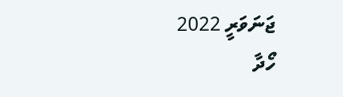ޖަނަވަރީ 2022
ހޯދާ